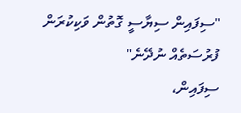"ސިފައިން ސިޔާސީ ގޮތުން ވަކިކުރަން ފުރުސަތެއް ނުދޭނެ"
ސިފައިން،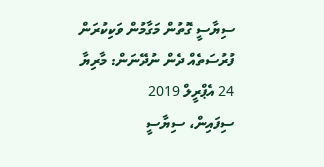ސިޔާސީ ގޮތުން މަގާމުން ވަކިކުރަން ފުރުސަތެއް ދެން ނުދޭނަން: މާރިޔާ
24 އެޕްރީލް 2019
ސިފައިން، ސިޔާސީ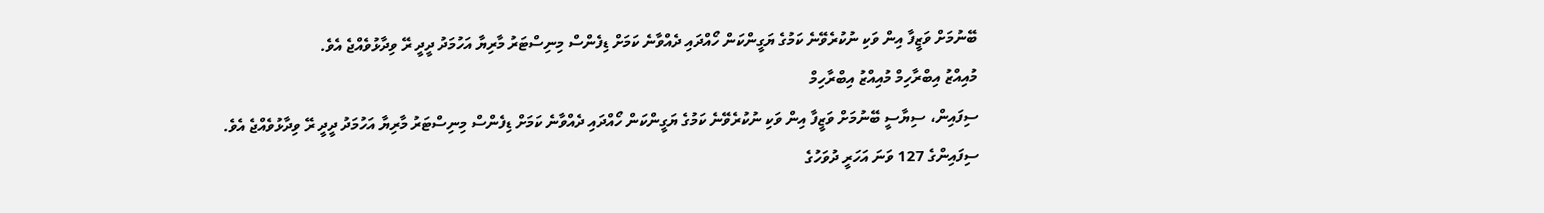ބޭނުމަށް ވަޒީފާ އިން ވަކި ނުކުރެވޭނެ ކަމުގެ ޔަގީންކަން ހޯއްދައި ދެއްވާނެ ކަމަށް ޑިފެންސް މިނިސްޓަރު މާރިޔާ އަހުމަދު ދީދީ ރޭ ވިދާޅުވެއްޖެ އެވެ.
މުއިއްޒު އިބްރާހިމް މުއިއްޒު އިބްރާހިމް
ސިފައިން، ސިޔާސީ ބޭނުމަށް ވަޒީފާ އިން ވަކި ނުކުރެވޭނެ ކަމުގެ ޔަގީންކަން ހޯއްދައި ދެއްވާނެ ކަމަށް ޑިފެންސް މިނިސްޓަރު މާރިޔާ އަހުމަދު ދީދީ ރޭ ވިދާޅުވެއްޖެ އެވެ.
ސިފައިންގެ 127 ވަނަ އަހަރީ ދުވަހުގެ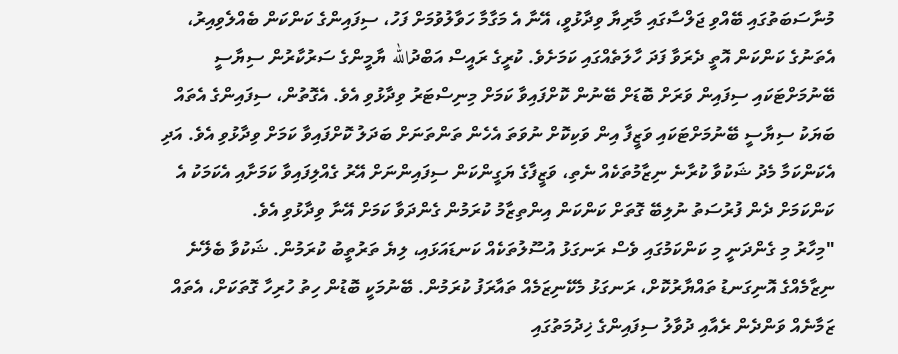މުނާސަބަތުގައި ބޭއްވި ޖަލްސާގައި މާރިޔާ ވިދާޅުވީ، އޭނާ އެ މަގާމާ ހަވާލުވުމަށް ފަހު، ސިފައިންގެ ކަންކަން ބެއްލެވިއިރު، އެތަނުގެ ކަންކަން އޮތީ ދެރަވާ ފަދަ ހާލަތެއްގައި ކަމަށެވެ. ކުރީގެ ރައީސް އަބްދުالله ޔާމީންގެ ސަރުކާރުން ސިޔާސީ ބޭނުމަށްޓަކައި ސިފައިން ވަރަށް ބޮޑަށް ބޭނުން ކޮށްފައިވާ ކަމަށް މިނިސްޓަރު ވިދާޅުވި އެވެ. އެގޮތުން، ސިފައިންގެ އެތައް ބަޔަކު ސިޔާސީ ބޭނުމަށްޓަކައި ވަޒީފާ އިން ވަކިކޮށް ނުވަތަ އެހެން ތަންތަނަށް ބަދަލު ކޮށްފައިވާ ކަމަށް ވިދާޅުވި އެވެ. އަދި އެކަންކަމާ މެދު ޝަކުވާ ކުރާނެ ނިޒާމުތަކެއް ނެތި، ވަޒީފާގެ ޔަގީންކަން ސިފައިންނަށް އޭރު ގެއްލިފައިވާ ކަމަށާއި އެކަމަކު އެ ކަންކަމަށް ދެން ފުރުސަތު ނުލިބޭ ގޮތަށް ކަންކަން އިންތިޒާމު ކުރަމުން ގެންދަވާ ކަމަށް އޭނާ ވިދާޅުވި އެވެ.
"މިހާރު މި ގެންދަނީ މި ކަންކަމުގައި ވެސް ރަނގަޅު އުސޫލުތަކެއް ކަނޑައަޅައި، ލިޔެ ތަރުތީބު ކުރަމުން. ޝަކުވާ ބެލޭނެ ނިޒާމެއްގެ އޮނިގަނޑު ތައްޔާރުކޮށް، ރަނގަޅު މެކޭނިޒަމެއް ތައާރަފު ކުރަމުން. ބޭނުމަކީ ބޮޑުން ހިތު ހުރިހާ ގޮތަކަށް، އެތައް ޒަމާނެއް ވަންދެން ރެއާއި ދުވާލު ސިފައިންގެ ޚިދުމަތުގައި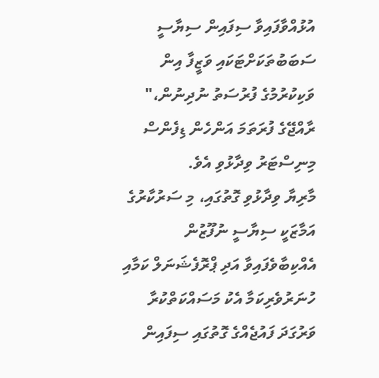އުޅުއްވާފައިވާ ސިފައިން ސިޔާސީ ސަބަބުތަކަށްޓަކައި ވަޒީފާ އިން ވަކިކުރުމުގެ ފުރުސަތު ނުދިނުން،" ރާއްޖޭގެ ފުރަތަމަ އަންހެން ޑިފެންސް މިނިސްޓަރު ވިދާޅުވި އެވެ.
މާރިޔާ ވިދާޅުވި ގޮތުގައި، މި ސަރުކާރުގެ އަމާޒަކީ ސިޔާސީ ނުފޫޒުން އެއްކިބާވެފައިވާ އަދި ޕްރޮފެޝަނަލް ކަމާއި ހުނަރުވެރިކަމާ އެކު މަސައްކަތްކުރާ ވަރުގަދަ ފައުޖެއްގެ ގޮތުގައި ސިފައިން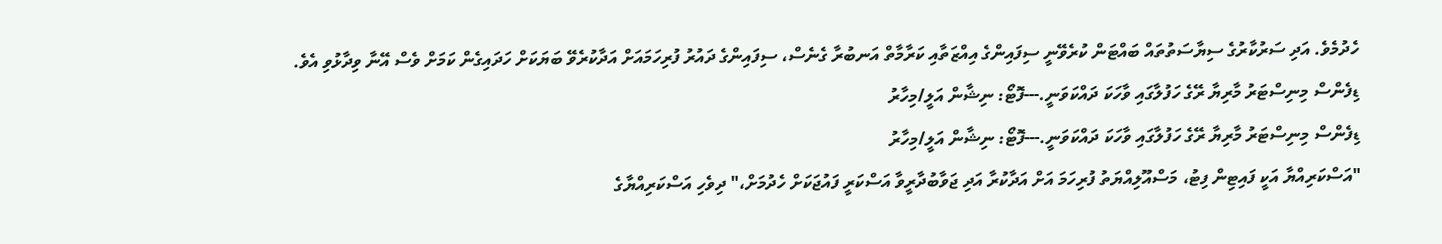ހެދުމެވެ. އަދި ސަރުކާރުގެ ސިޔާސަތުތައް ބައްޓަން ކުރެވޭނީ ސިފައިންގެ އިއްޒަތާއި ކަރާމާތް އަނބުރާ ގެނެސް، ސިފައިންގެ ދައުރު ފުރިހަމައަށް އަދާކުރެވޭ ބަޔަކަށް ހަދައިގެން ކަމަށް ވެސް އޭނާ ވިދާޅުވި އެވެ.
ޑިފެންސް މިނިސްޓަރު މާރިޔާ ރޭގެ ހަފުލާގައި ވާހަކަ ދައްކަވަނީ.---ފޮޓޯ: ނިޝާން އަލީ/މިހާރު
ޑިފެންސް މިނިސްޓަރު މާރިޔާ ރޭގެ ހަފުލާގައި ވާހަކަ ދައްކަވަނީ.---ފޮޓޯ: ނިޝާން އަލީ/މިހާރު
"އަސްކަރިއްޔާ އަކީ ފައިޓިން ފިޓު، މަސްއޫލިއްޔަތު ފުރިހަމަ އަށް އަދާކުރާ އަދި ޖަވާބުދާރީވާ އަސްކަރީ ފައުޖަކަށް ހެދުމަށް،" ދިވެހި އަސްކަރިއްޔާގެ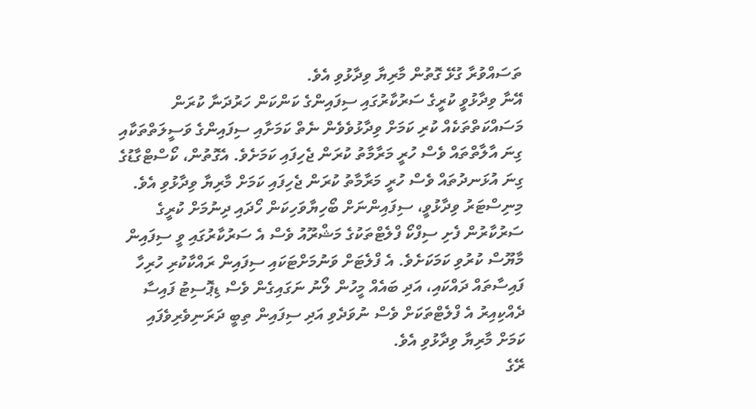ތަސައްވުރާ ގުޅޭ ގޮތުން މާރިޔާ ވިދާޅުވި އެވެ.
އޭނާ ވިދާޅުވީ ކުރީގެ ސަރުކާރުގައި ސިފައިންގެ ކަންކަން ހަރުދަނާ ކުރަން މަސައްކަތްތަކެއް ކުރި ކަމަށް ވިދާޅުވެވެން ނެތް ކަމަށާއި ސިފައިންގެ ވަސީލަތްތަކާއި ގިނަ އާލާތްތައް ވެސް ހުރީ މަރާމާތު ކުރަން ޖެހިފައި ކަމަށެވެ. އެގޮތުން، ކޯސްޓްގާޑުގެ ގިނަ އުޅަނދުތައް ވެސް ހުރީ މަރާމާތު ކުރަން ޖެހިފައި ކަމަށް މާރިޔާ ވިދާޅުވި އެވެ.
މިނިސްޓަރު ވިދާޅުވީ، ސިފައިންނަށް ބޯހިޔާވަހިކަން ހޯދައި ދިނުމަށް ކުރީގެ ސަރުކާރުން ފެށި ސިފްކޯ ފްލެޓްތަކުގެ މަޝްރޫއު ވެސް އެ ސަރުކާރުގައި ވީ ސިފައިން މާޔޫސް ކުރުވި ކަމަކަށެވެ. އެ ފްލެޓަށް ވަނުމަށްޓަކައި ސިފައިން ރައްކާކުރި ހުރިހާ ފައިސާތައް ދައްކައި، އަދި ބައެއް މީހުން ލޯނު ނަގައިގެން ވެސް ޑިޕޮސިޓު ފައިސާ ދެއްކިއިރު އެ ފްލެޓްތަކަށް ވެސް ނުވަދެވި އަދި ސިފައިން ތިބީ ދަރަނިވެރިވެފައި ކަމަށް މާރިޔާ ވިދާޅުވި އެވެ.
ރޭގެ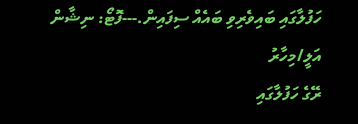ހަފުލާގައި ބައިވެރިވި ބައެއް ސިފައިން.---ފޮޓޯ: ނިޝާން އަލީ/މިހާރު
ރޭގެ ހަފުލާގައި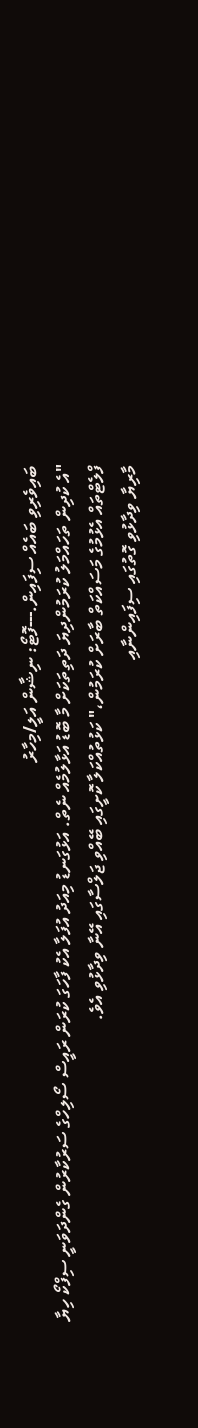ބައިވެރިވި ބައެއް ސިފައިން.---ފޮޓޯ: ނިޝާން އަލީ/މިހާރު
"އެ ކުދިން ތަހައްމަލު ކުރަމުންދިޔަ ދަތިތަކަށް މާ ބޮޑު އަޅާލުމެއް ނެތް. އަޅުގަނޑު މިއަދު އުފަލާ އެކު ފާހަގަ ކުރަން ރައީސް ސޯލިހްގެ ސަރުކާރުން ގެންދަވަނީ ސިފްކޯ ހިޔާ ފްލެޓްތައް އެޅުމުގެ މަސައްކަތް ބާރަށް ކުރަމުން،" ކަޅުތުއްކަލާ ކޮށީގައި ބޭއްވި ޖަލްސާގައި އޭނާ ވިދާޅުވި އެވެ.
މާރިޔާ ވިދާޅުވި ގޮތުގައި ސިފައިންނާއި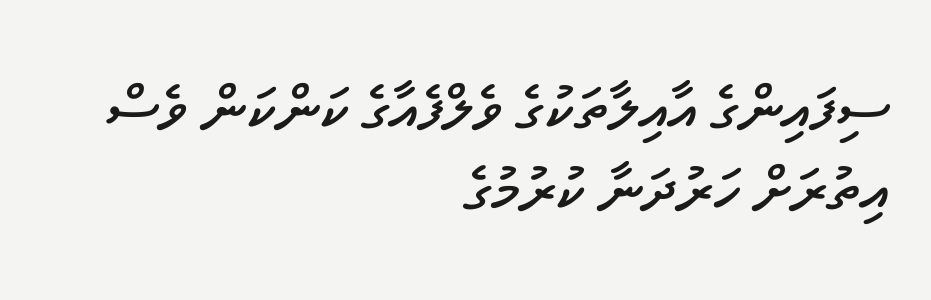ސިފައިންގެ އާއިލާތަކުގެ ވެލްފެއާގެ ކަންކަން ވެސް އިތުރަށް ހަރުދަނާ ކުރުމުގެ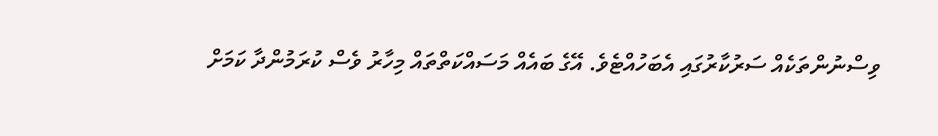ވިސްނުންތަކެއް ސަރުކާރުގައި އެބަހުއްޓެވެ. އޭގެ ބައެއް މަސައްކަތްތައް މިހާރު ވެސް ކުރަމުންދާ ކަމަށް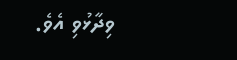ވިދާޅުވި އެވެ.